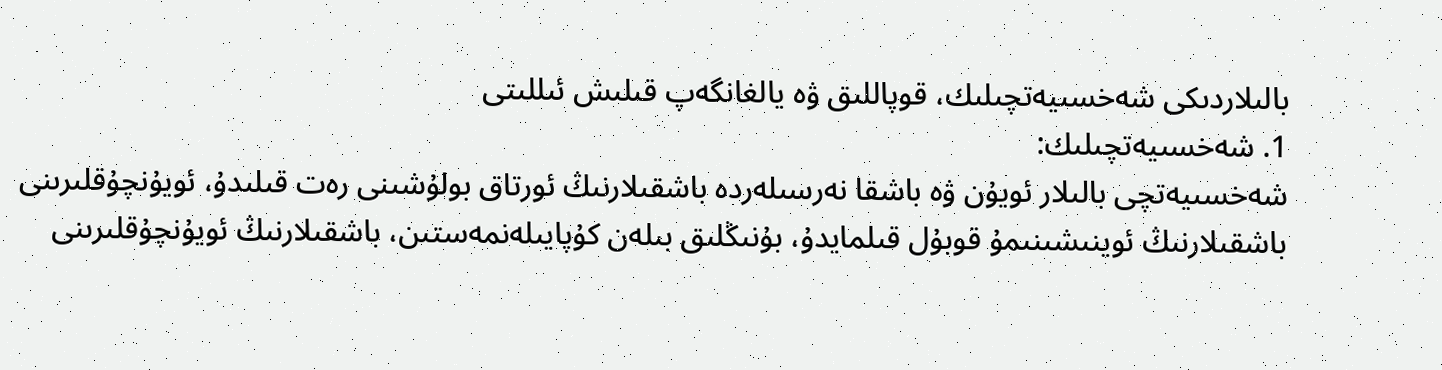بالىلاردىكى شەخسىيەتچىلىك، قوپاللىق ۋە يالغانگەپ قىلىش ئىللىتى
1. شەخسىيەتچىلىك:
شەخسىيەتچى بالىلار ئويۇن ۋە باشقا نەرسىلەردە باشقىلارنىڭ ئورتاق بولۇشىنى رەت قىلىدۇ، ئويۇنچۇقلىرىنى باشقىلارنىڭ ئوينىشىنىمۇ قوبۇل قىلمايدۇ، بۇنىڭلىق بىلەن كۇپايىلەنمەستىن، باشقىلارنىڭ ئويۇنچۇقلىرىنى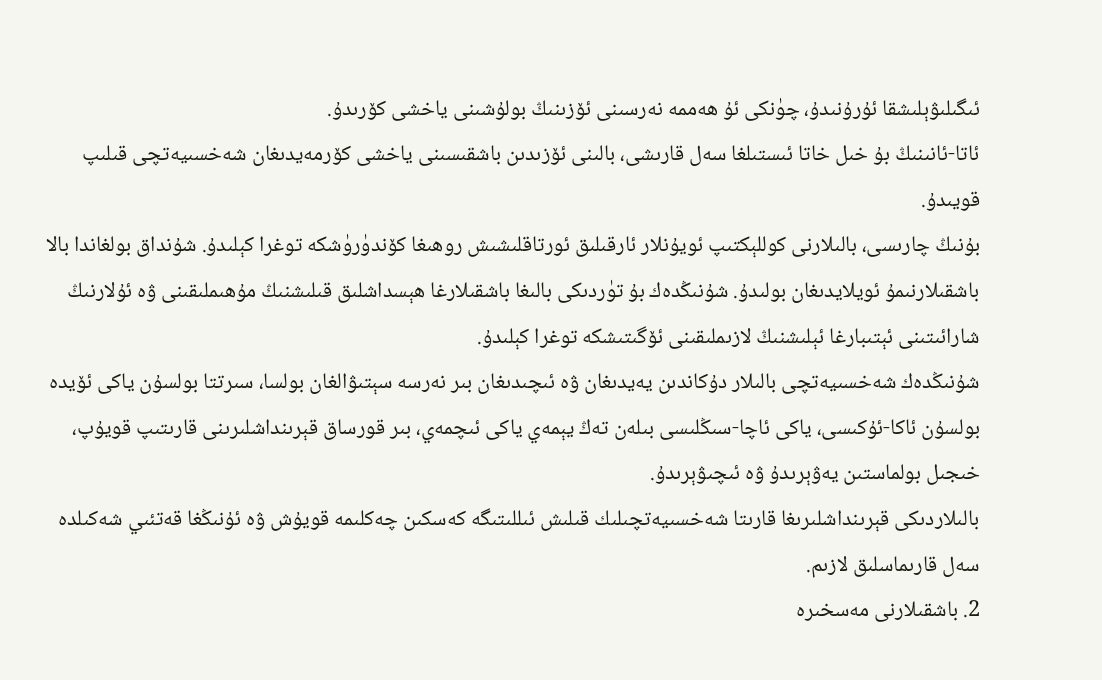ئىگىلىۋېلىشقا ئۇرۇنىدۇ، چۈنكى ئۇ ھەممە نەرسىنى ئۆزىنىڭ بولۇشىنى ياخشى كۆرىدۇ.
ئاتا-ئانىنىڭ بۇ خىل خاتا ئىستىلغا سەل قارىشى، بالىنى ئۆزىدىن باشقىسىنى ياخشى كۆرمەيدىغان شەخسىيەتچى قىلىپ قويىدۇ.
بۇنىڭ چارىسى، بالىلارنى كوللېكتىپ ئويۇنلار ئارقىلىق ئورتاقلىشىش روھىغا كۆندۈرۈشكە توغرا كېلىدۇ. شۇنداق بولغاندا بالا باشقىلارنىمۇ ئويلايدىغان بولىدۇ. شۇنىڭدەك بۇ تۈردىكى بالىغا باشقىلارغا ھېسداشلىق قىلىشنىڭ مۇھىملىقىنى ۋە ئۇلارنىڭ شارائىتىنى ئېتىبارغا ئېلىشنىڭ لازىملىقىنى ئۆگىتىشكە توغرا كېلىدۇ.
شۇنىڭدەك شەخسىيەتچى بالىلار دۇكاندىن يەيدىغان ۋە ئىچىدىغان بىر نەرسە سېتىۋالغان بولسا، سىرتتا بولسۇن ياكى ئۆيدە بولسۇن ئاكا-ئۇكىسى، ياكى ئاچا-سىڭلىسى بىلەن تەڭ يېمەي ياكى ئىچمەي، بىر قورساق قېرىنداشلىرىنى قارىتىپ قويۇپ، خىجىل بولماستىن يەۋېرىدۇ ۋە ئىچىۋېرىدۇ.
بالىلاردىكى قېرىنداشلىرىغا قارىتا شەخسىيەتچىلىك قىلىش ئىللىتىگە كەسكىن چەكلىمە قويۇش ۋە ئۇنىڭغا قەتئىي شەكىلدە سەل قارىماسلىق لازىم.
2. باشقىلارنى مەسخىرە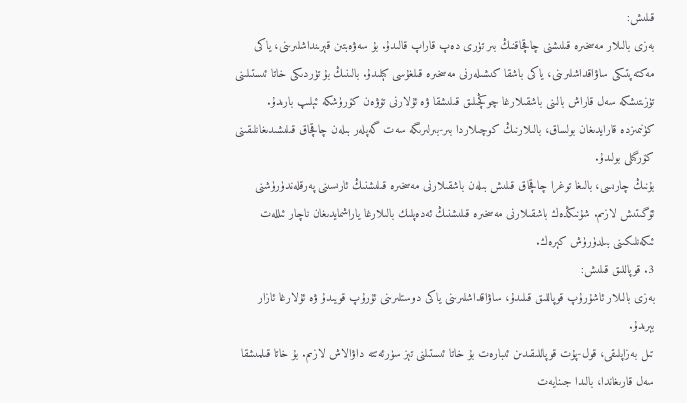قىلىش:
بەزى بالىلار مەسخىرە قىلىشنى چاقچاقنىڭ بىر تۈرى دەپ قاراپ قالىدۇ. بۇ سەۋەبتىن قېرىنداشلىرىنى، ياكى مەكتەپتىكى ساۋاقداشلىرىنى، ياكى باشقا كىشىلەرنى مەسخىرە قىلغۇسى كېلىدۇ. بالىنىڭ بۇ تۈردىكى خاتا ئىستىلىنى تۈزىتىشكە سەل قاراش بالىنى باشقىلارغا چوڭچىلىق قىلىشقا ۋە ئۇلارنى تۆۋەن كۆرۈشكە ئېلىپ بارىدۇ.
كۈنىمىزدە قارايدىغان بولساق، بالىلارنىڭ كوچىلاردا بىر-بىرلىرىگە سەت گەپلەر بىلەن چاقچاق قىلىشىدىغانلىقىنى كۆرگىلى بولىدۇ.
بۇنىڭ چارىسى، بالىغا توغرا چاقچاق قىلىش بىلەن باشقىلارنى مەسخىرە قىلىشنىڭ ئارىسىنى پەرقلەندۈرۈشنى ئۆگىتىش لازىم. شۇنىڭدەك باشقىلارنى مەسخىرە قىلىشنىڭ ئەدەپلىك بالىلارغا ياراشمايدىغان ناچار ئىللەت ئىكەنلىكىنى بىلدۈرۈش كېرەك.
3. قوپاللىق قىلىش:
بەزى بالىلار ئاشۇرۇپ قوپاللىق قىلىدۇ، ساۋاقداشلىرىنى ياكى دوستلىرىنى ئۇرۇپ قويىدۇ ۋە ئۇلارغا ئازار بېرىدۇ.
تىل بەزاپلىقى، قول-پۇت قوپاللىقىدىن ئىبارەت بۇ خاتا ئىستىلنى تېز سۈرئەتتە داۋالاش لازىم. بۇ خاتا قىلمىشقا سەل قارىغاندا، بالىدا جىنايەت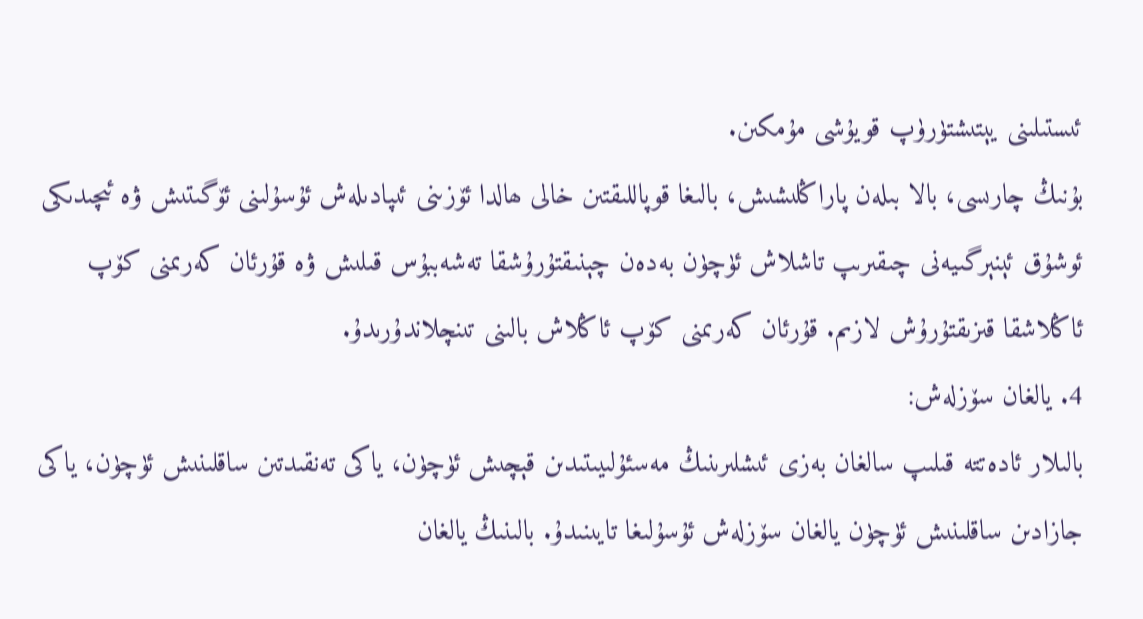ئىستىلىنى يېتىشتۈرۈپ قويۇشى مۇمكىن.
بۇنىڭ چارىسى، بالا بىلەن پاراڭلىشىش، بالىغا قوپاللىقتىن خالى ھالدا ئۆزىنى ئىپادىلەش ئۇسۇلىنى ئۆگىتىش ۋە ئىچىدىكى ئوشۇق ئېنېرگىيەنى چىقىرىپ تاشلاش ئۈچۈن بەدەن چېنىقتۇرۇشقا تەشەببۇس قىلىش ۋە قۇرئان كەرىمنى كۆپ ئاڭلاشقا قىزىقتۇرۇش لازىم. قۇرئان كەرىمنى كۆپ ئاڭلاش بالىنى تىنچلاندۇرىدۇ.
4. يالغان سۆزلەش:
بالىلار ئادەتتە قىلىپ سالغان بەزى ئىشلىرىنىڭ مەسئۇلىيىتىدىن قېچىش ئۈچۈن، ياكى تەنقىدتىن ساقلىنىش ئۈچۈن، ياكى جازادىن ساقلىنىش ئۈچۈن يالغان سۆزلەش ئۇسۇلىغا تايىنىدۇ. بالىنىڭ يالغان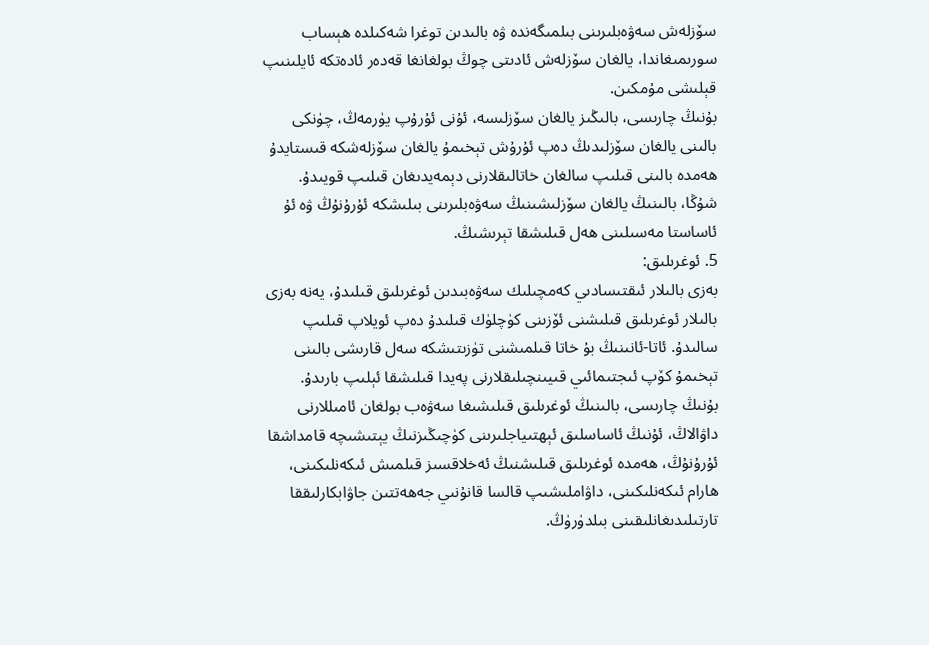سۆزلەش سەۋەبلىرىنى بىلمىگەندە ۋە بالىدىن توغرا شەكىلدە ھېساب سورىمىغاندا، يالغان سۆزلەش ئادىتى چوڭ بولغانغا قەدەر ئادەتكە ئايلىنىپ قېلىشى مۇمكىن.
بۇنىڭ چارىسى، بالىڭىز يالغان سۆزلىسە، ئۇنى ئۇرۇپ يۈرمەڭ، چۈنكى بالىنى يالغان سۆزلىدىڭ دەپ ئۇرۇش تېخىمۇ يالغان سۆزلەشكە قىستايدۇ ھەمدە بالىنى قىلىپ سالغان خاتالىقلارنى دېمەيدىغان قىلىپ قويىدۇ. شۇڭا، بالىنىڭ يالغان سۆزلىشىنىڭ سەۋەبلىرىنى بىلىشكە ئۇرۇنۇڭ ۋە ئۇ ئاساستا مەسىلىنى ھەل قىلىشقا تېرىشىڭ.
5. ئوغرىلىق:
بەزى بالىلار ئىقتىسادىي كەمچىلىك سەۋەبىدىن ئوغرىلىق قىلىدۇ، يەنە بەزى بالىلار ئوغرىلىق قىلىشنى ئۆزىنى كۈچلۈك قىلىدۇ دەپ ئويلاپ قىلىپ سالىدۇ. ئاتا-ئانىنىڭ بۇ خاتا قىلمىشنى تۈزىتىشكە سەل قارىشى بالىنى تېخىمۇ كۆپ ئىجتىمائىي قىيىنچىلىقلارنى پەيدا قىلىشقا ئېلىپ بارىدۇ.
بۇنىڭ چارىسى، بالىنىڭ ئوغرىلىق قىلىشىغا سەۋەب بولغان ئامىللارنى داۋالاڭ، ئۇنىڭ ئاساسلىق ئېھتىياجلىرىنى كۈچىڭىزنىڭ يېتىشىچە قامداشقا ئۇرۇنۇڭ، ھەمدە ئوغرىلىق قىلىشنىڭ ئەخلاقسىز قىلمىش ئىكەنلىكىنى، ھارام ئىكەنلىكىنى، داۋاملىشىپ قالسا قانۇنىي جەھەتتىن جاۋابكارلىققا تارتىلىدىغانلىقىنى بىلدۈرۈڭ.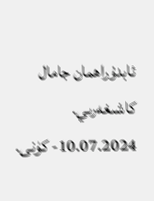ئابدۇراھمان جامال كاشىغەرىي.
10.07.2024- كۈنى.